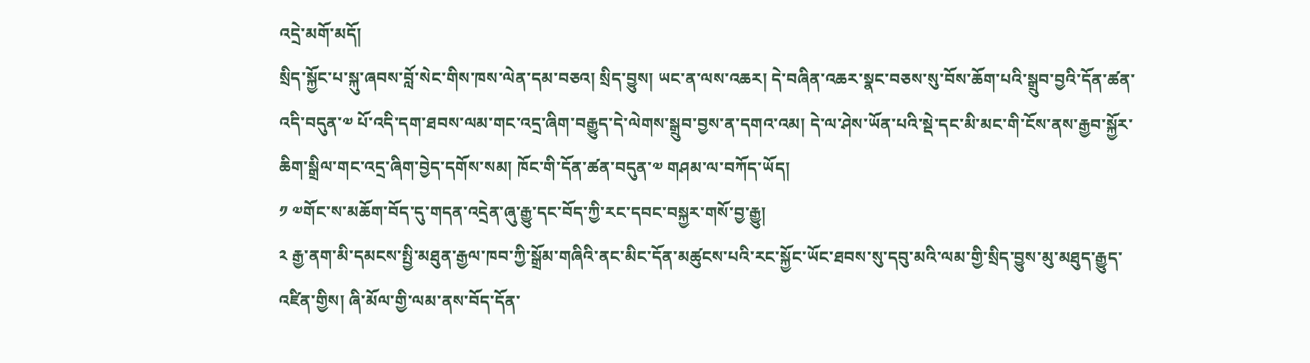འདྲེ་མགོ་མདོ།
སྲིད་སྐྱོང་པ་སྐུ་ཞབས་བློ་སེང་གིས་ཁས་ལེན་དམ་བཅའ། སྲིད་བྱུས། ཡང་ན་ལས་འཆར། དེ་བཞིན་འཆར་སྣང་བཅས་སུ་བོས་ཆོག་པའི་སྒྲུབ་བྱའི་དོན་ཚན་འདི་བདུན་༧ པོ་འདི་དག་ཐབས་ལམ་གང་འདྲ་ཞིག་བརྒྱུད་དེ་ལེགས་སྒྲུབ་བྱས་ན་དགའ་འམ། དེ་ལ་ཤེས་ཡོན་པའི་སྡེ་དང་མི་མང་གི་ངོས་ནས་རྒྱབ་སྐྱོར་ཆིག་སྒྲིལ་གང་འདྲ་ཞིག་བྱེད་དགོས་སམ། ཁོང་གི་དོན་ཚན་བདུན་༧ གཤམ་ལ་བཀོད་ཡོད།
༡ ༧གོང་ས་མཆོག་བོད་དུ་གདན་འདྲེན་ཞུ་རྒྱུ་དང་བོད་ཀྱི་རང་དབང་བསྐྱར་གསོ་བྱ་རྒྱུ།
༢ རྒྱ་ནག་མི་དམངས་སྤྱི་མཐུན་རྒྱལ་ཁབ་ཀྱི་སྒྲོམ་གཞིའི་ནང་མིང་དོན་མཚུངས་པའི་རང་སྐྱོང་ཡོང་ཐབས་སུ་དབུ་མའི་ལམ་གྱི་སྲིད་བྱུས་མུ་མཐུད་རྒྱུད་འཛིན་གྱིས། ཞི་མོལ་གྱི་ལམ་ནས་བོད་དོན་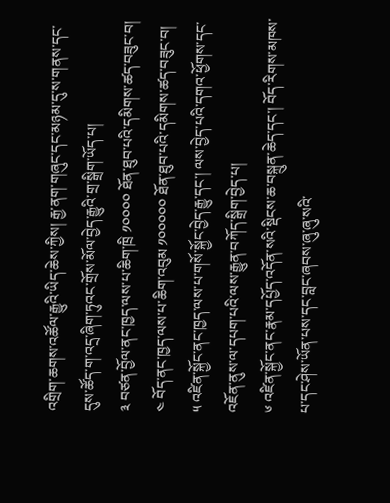འགྲིག་ཆགས་འཚོལ་རྒྱུའི་ཡིད་ཆེས་ཀྱིས། རྒྱ་ནག་གཞུང་དང་མཉམ་དུ་ས་གནས་དང་དུས་ཚོད་ག་འདྲ་ཞིག་ཏུའང་གྲོས་མོལ་བྱེད་རྒྱུའི་གྲ་སྒྲིག་ཡོད་པ།
༣ བཙན་བྱོལ་ནང་ཁྱད་ལས་པ་ཆིག་ཁྲི ༡༠༠༠༠ ཐོན་ཐུབ་པའི་དམིགས་ཚད་བཟུང་བ།
༤ བོད་ནང་ཁྱད་ལས་པ་ཆིག་འབུམ ༡༠༠༠༠༠ ཐོན་ཐུབ་པའི་དམིགས་ཚད་བཟུང་བ།
༥ འཛིན་སྐྱོང་ནང་ཁྱད་ལས་པ་གསོ་སྐྱོང་བྱེད་རྒྱུ་དང་། ལས་བྱེད་པའི་དགའ་ཕྱོགས་དང་འཇོན་ནུས་ལ་དཔག་པའི་ལས་རྒྱུན་བཀོད་སྒྲིག་བྱེད་པ།
༦ འཛིན་སྐྱོང་ནང་རྣམ་དཔྱོད་འདོན་སའི་སྡིངས་ཆ་བསྐྲུན་ཆེད་དང་། བོད་རིགས་མཁས་པ་དང་ཤེས་ཡོན་པས་དང་བླང་ཞབས་ཞུ་ཞུ་སའི་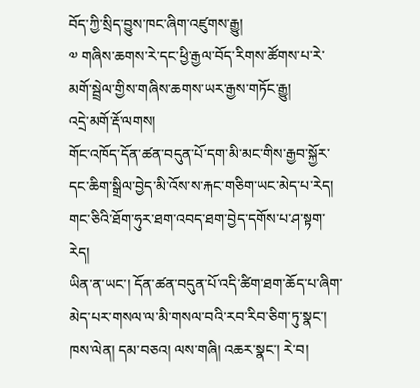བོད་ཀྱི་སྲིད་བྱུས་ཁང་ཞིག་འཛུགས་རྒྱུ།
༧ གཞིས་ཆགས་རེ་དང་ཕྱི་རྒྱལ་བོད་རིགས་ཚོགས་པ་རེ་མགོ་སྦྲེལ་གྱིས་གཞིས་ཆགས་ཡར་རྒྱས་གཏོང་རྒྱུ།
འདྲེ་མགོ་རྡོ་ལགས།
གོང་འཁོད་དོན་ཚན་བདུན་པོ་དག་མི་མང་གིས་རྒྱབ་སྐྱོར་དང་ཆིག་སྒྲིལ་བྱེད་མི་འོས་ས་རྐང་གཅིག་ཡང་མེད་པ་རེད། གང་ཅིའི་ཐོག་ཧུར་ཐག་འབད་ཐག་བྱེད་དགོས་པ་ཤ་སྟག་རེད།
ཡིན་ན་ཡང་། དོན་ཚན་བདུན་པོ་འདི་ཚིག་ཐག་ཆོད་པ་ཞིག་མེད་པར་གསལ་ལ་མི་གསལ་བའི་རབ་རིབ་ཅིག་ཏུ་སྣང་།
ཁས་ལེན། དམ་བཅའ། ལས་གཞི། འཆར་སྣང་། རེ་བ།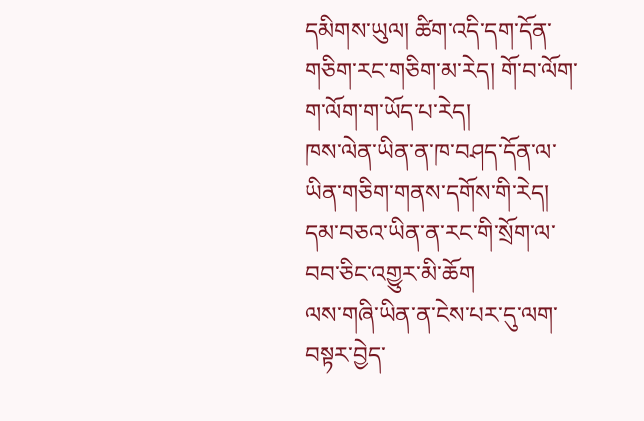དམིགས་ཡུལ། ཚིག་འདི་དག་དོན་གཅིག་རང་གཅིག་མ་རེད། གོ་བ་ལོག་ག་ལོག་ག་ཡོད་པ་རེད།
ཁས་ལེན་ཡིན་ན་ཁ་བཤད་དོན་ལ་ཡིན་གཅིག་གནས་དགོས་གི་རེད།
དམ་བཅའ་ཡིན་ན་རང་གི་སྲོག་ལ་བབ་ཅིང་འགྱུར་མི་ཆོག
ལས་གཞི་ཡིན་ན་ངེས་པར་དུ་ལག་བསྟར་བྱེད་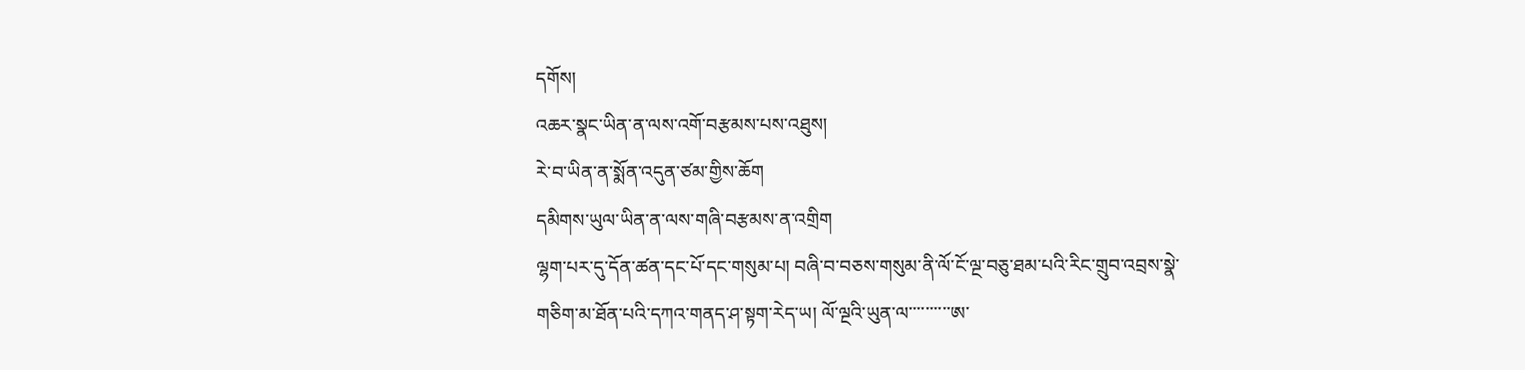དགོས།
འཆར་སྣང་ཡིན་ན་ལས་འགོ་བརྩམས་པས་འཐུས།
རེ་བ་ཡིན་ན་སྨོན་འདུན་ཙམ་གྱིས་ཆོག
དམིགས་ཡུལ་ཡིན་ན་ལས་གཞི་བརྩམས་ན་འགྲིག
ལྷག་པར་དུ་དོན་ཚན་དང་པོ་དང་གསུམ་པ། བཞི་བ་བཅས་གསུམ་ནི་ལོ་ངོ་ལྔ་བཅུ་ཐམ་པའི་རིང་གྲུབ་འབྲས་སྣེ་གཅིག་མ་ཐོན་པའི་དཀའ་གནད་ཤ་སྟག་རེད་ཡ། ལོ་ལྔའི་ཡུན་ལ་་་་་་་་་་ཨ་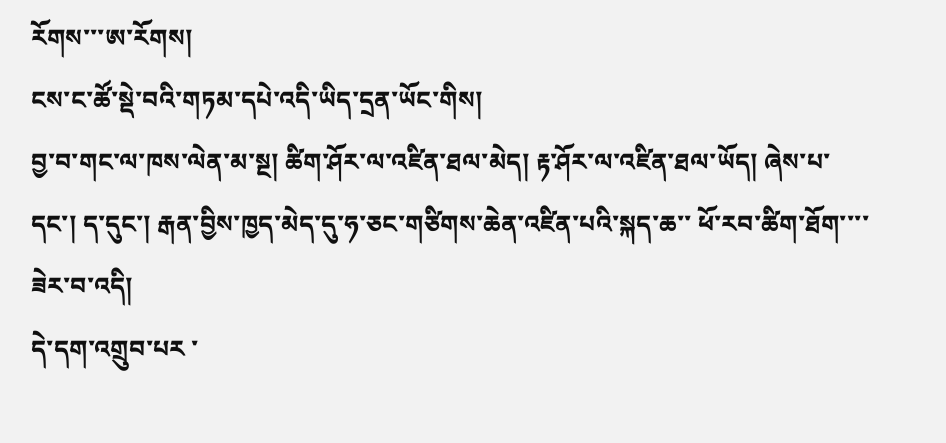རོགས་་་ཨ་རོགས།
ངས་ང་ཚོ་སྡེ་བའི་གཏམ་དཔེ་འདི་ཡིད་དྲན་ཡོང་གིས།
བྱ་བ་གང་ལ་ཁས་ལེན་མ་སྔ། ཚིག་ཤོར་ལ་འཛིན་ཐལ་མེད། རྟ་ཤོར་ལ་འཛིན་ཐལ་ཡོད། ཞེས་པ་དང་། ད་དུང་། རྒན་བྱིས་ཁྱད་མེད་དུ་ཧ་ཅང་གཙིགས་ཆེན་འཛིན་པའི་སྐད་ཆ་་ ཕོ་རབ་ཚིག་ཐོག་་་་ཟེར་བ་འདི།
དེ་དག་འགྲུབ་པར ་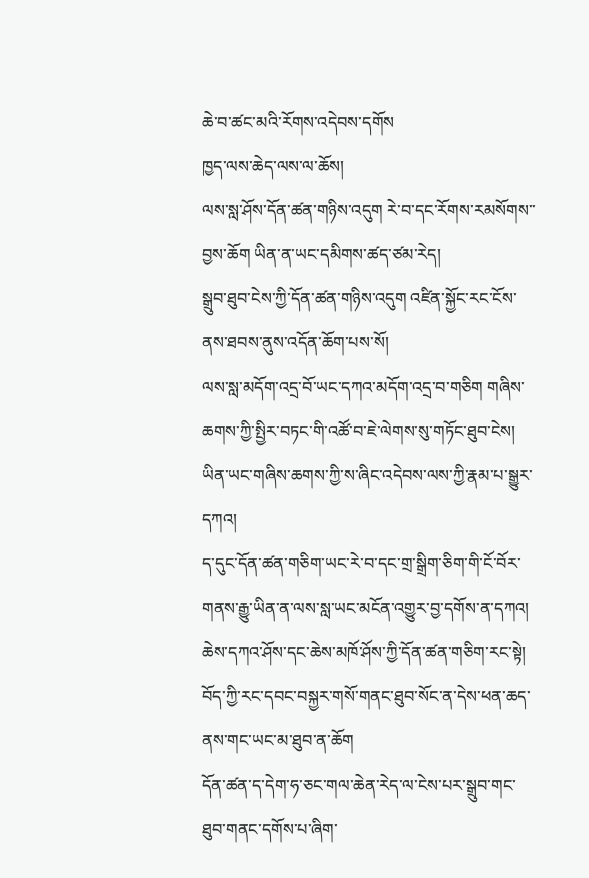ཆེ་བ་ཆ༹ང་མའི་རོགས་འདེབས་དགོས
ཁྱད་ལས་ཆེད་ལས་ལ་ཆོས།
ལས་སླ་ཤོས་དོན་ཚན་གཉིས་འདུག རེ་བ་དང་རོགས་རམསོགས་་བྱས་ཆོག ཡིན་ན་ཡང་དམིགས་ཚད་ཙམ་རེད།
སྒྲུབ་ཐུབ་ངེས་ཀྱི་དོན་ཚན་གཉིས་འདུག འཛིན་སྐྱོང་རང་ངོས་ནས་ཐབས་ནུས་འདོན་ཆོག་པས་སོ།
ལས་སླ་མདོག་འདྲ་བོ་ཡང་དཀའ་མདོག་འདྲ་བ་གཅིག གཞིས་ཆགས་ཀྱི་སྤྱིར་བཏང་གི་འཚོ་བ་ཇེ་ལེགས་སུ་གཏོང་ཐུབ་ངེས། ཡིན་ཡང་གཞིས་ཆགས་ཀྱི་ས་ཞིང་འདེབས་ལས་ཀྱི་རྣམ་པ་སྒྱུར་དཀའ།
ད་དུང་དོན་ཚན་གཅིག་ཡང་རེ་བ་དང་གྲ་སྒྲིག་ཅིག་གི་ངོ་བོར་གནས་རྒྱུ་ཡིན་ན་ལས་སླ་ཡང་མངོན་འགྱུར་བྱ་དགོས་ན་དཀའ།
ཆེས་དཀའ་ཤོས་དང་ཆེས་མཁོ་ཤོས་ཀྱི་དོན་ཚན་གཅིག་རང་སྟེ། བོད་ཀྱི་རང་དབང་བསྐྱར་གསོ་གནང་ཐུབ་སོང་ན་དེས་ཕན་ཆད་ནས་གང་ཡང་མ་ཐུབ་ན་ཆོག
དོན་ཚན་ད་དེག་ཧ་ཅང་གལ་ཆེན་རེད་ལ་ངེས་པར་སྒྲུབ་གང་ཐུབ་གནང་དགོས་པ་ཞིག་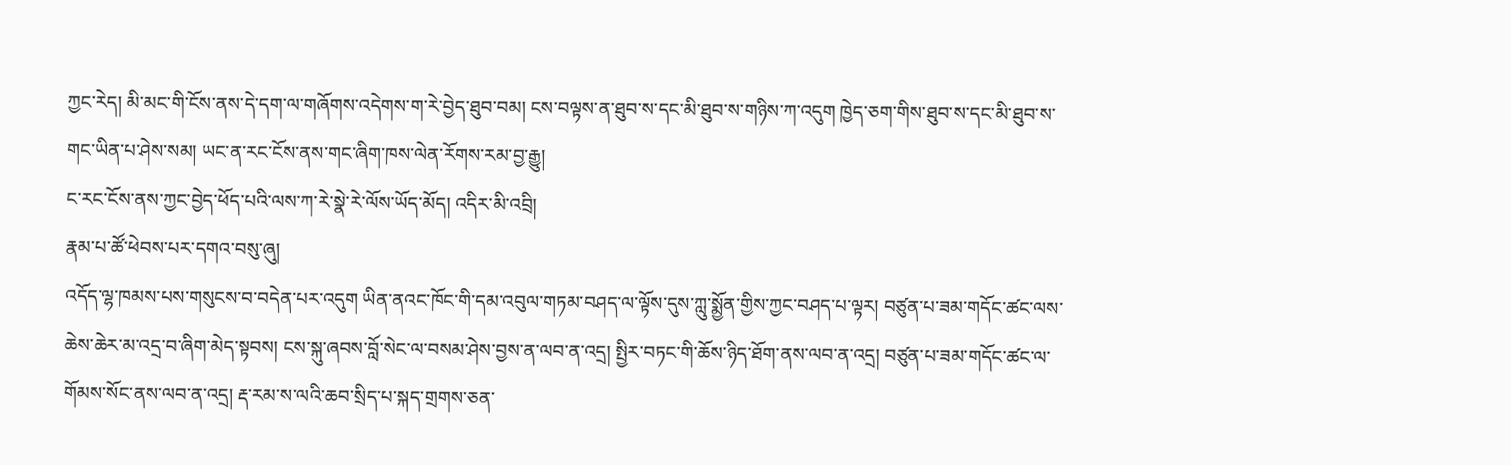ཀྱང་རེད། མི་མང་གི་ངོས་ནས་དེ་དག་ལ་གཞོགས་འདེགས་ག་རེ་བྱེད་ཐུབ་བམ། ངས་བལྟས་ན་ཐུབ་ས་དང་མི་ཐུབ་ས་གཉིས་ཀ་འདུག ཁྱེད་ཅག་གིས་ཐུབ་ས་དང་མི་ཐུབ་ས་གང་ཡིན་པ་ཤེས་སམ། ཡང་ན་རང་ངོས་ནས་གང་ཞིག་ཁས་ལེན་རོགས་རམ་བྱ་རྒྱུ།
ང་རང་ངོས་ནས་ཀྱང་བྱེད་ཕོད་པའི་ལས་ཀ་རེ་སྣེ་རེ་ལོས་ཡོད་མོད། འདིར་མི་འབྲི།
རྣམ་པ་ཚོ་ཕེབས་པར་དགའ་བསུ་ཞུ།
འདོད་ལྷ་ཁམས་པས་གསུངས་བ་བདེན་པར་འདུག ཡིན་ནའང་ཁོང་གི་དམ་འབུལ་གཏམ་བཤད་ལ་ལྟོས་དུས་ཀླུ་སྨྱོན་གྱིས་ཀྱང་བཤད་པ་ལྟར། བཙུན་པ་ཟམ་གདོང་ཚང་ལས་ཆེས་ཆེར་མ་འདྲ་བ་ཞིག་མེད་སྟབས། ངས་སྐུ་ཞབས་བློ་སེང་ལ་བསམ་ཤེས་བྱས་ན་ལབ་ན་འདྲ། སྤྱིར་བཏང་གི་ཆོས་ཉིད་ཐོག་ནས་ལབ་ན་འདྲ། བཙུན་པ་ཟམ་གདོང་ཚང་ལ་གོམས་སོང་ནས་ལབ་ན་འདྲ། རྡ་རམ་ས་ལའི་ཆབ་སྲིད་པ་སྐད་གྲགས་ཅན་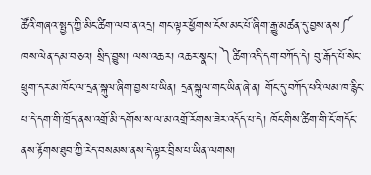ཚོའི་གཞའ་སྤྱད་ཀྱི་མིང་ཚིག་ལབ་ན་འདྲ། གང་ལྟར་ཕྱོགས་ངོས་མང་པོ་ཞིག་རྒྱུ་མཚན་དུ་བྱས་ནས༼ ཁས་ལེན་དམ་བཅའ། སྲིད་བྱུས། ལས་འཆར། འཆར་སྣང་། ༽ཚིག་འདི་དག་བཀོད་དེ། བུ་རྒོད་པོ་སེང་ཕྲུག་དར་མ་ཁོང་ལ་དྲན་སྐུལ་ཞིག་བྱས་པ་ཡིན། དྲན་སྐུལ་གང་ཡིན་ཞེ་ན། གོང་དུ་བཀོད་པའི་ལམ་ཁ་རྙིང་པ་དེ་དག་གི་ཁྲོད་ནས་འགྲོ་མི་དགོས་ས་ལ་མ་འགྲོ་རོགས་ཟེར་འདོད་པ་དེ། ཁོང་གིས་ཚིག་གི་ངོ་གདོང་ནས་རྟོགས་ཐུབ་ཀྱི་རེད་བསམས་ནས་དེ་ལྟར་བྲིས་པ་ཡིན་ལགས།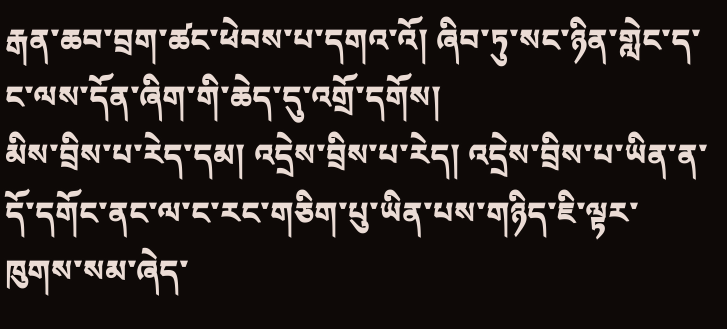རྒན་ཆབ་བྲག་ཚང་ཕེབས་པ་དགའ་འོ། ཞིབ་ཏུ་སང་ཉིན་གླེང་ད་ང་ལས་དོན་ཞིག་གི་ཆེད་དུ་འགྲོ་དགོས།
མིས་བྲིས་པ་རེད་དམ། འདྲེས་བྲིས་པ་རེད། འདྲེས་བྲིས་པ་ཡིན་ན་དོ་དགོང་ནང་ལ་ང་རང་གཅིག་པུ་ཡིན་པས་གཉིད་ཇི་ལྟར་ཁུགས་སམ་ཞེད་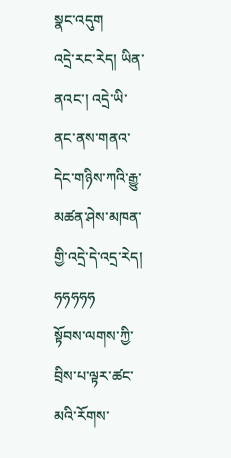སྣང་འདུག
འདྲེ་རང་རེད། ཡིན་ནའང་། འདྲེ་ཡི་ནང་ནས་གནའ་དེང་གཉིས་ཀའི་རྒྱུ་མཚན་ཤེས་མཁན་གྱི་འདྲེ་དེ་འདྲ་རེད། ཧཧཧཧཧ
སྟོབས་ལགས་ཀྱི་བྲིས་པ་ལྟར་ཚང་མའི་རོགས་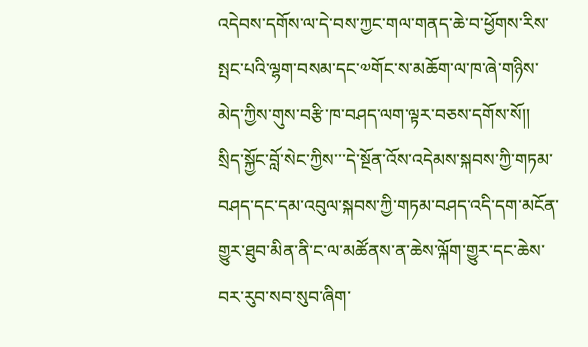འདེབས་དགོས་ལ་དེ་བས་ཀྱང་གལ་གནད་ཆེ་བ་ཕྱོགས་རིས་སྤང་པའི་ལྷག་བསམ་དང་༧གོང་ས་མཆོག་ལ་ཁ་ཞེ་གཉིས་མེད་ཀྱིས་གུས་བརྩི་ཁ་བཤད་ལག་ལྟར་བཅས་དགོས་སོ།།
སྲིད་སྐྱོང་བློ་སེང་ཀྱིས་་་དེ་སྔོན་འོས་འདེམས་སྐབས་ཀྱི་གཏམ་བཤད་དང་དམ་འབུལ་སྐབས་ཀྱི་གཏམ་བཤད་འདི་དག་མངོན་གྱུར་ཐུབ་མིན་ནི་ང་ལ་མཚོནས་ན་ཆེས་ལྐོག་གྱུར་དང་ཆེས་བར་རུབ་སབ་སུབ་ཞིག་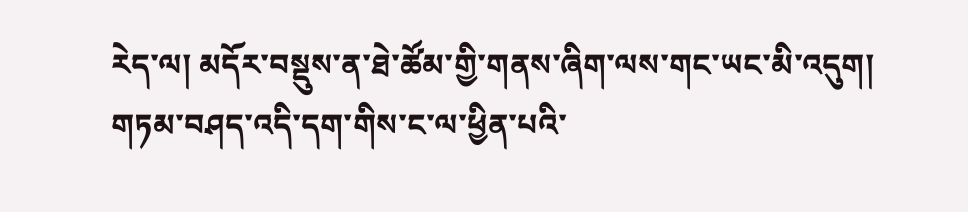རེད་ལ། མདོར་བསྡུས་ན་ཐེ་ཚོམ་གྱི་གནས་ཞིག་ལས་གང་ཡང་མི་འདུག། གཏམ་བཤད་འདི་དག་གིས་ང་ལ་ཕྱིན་པའི་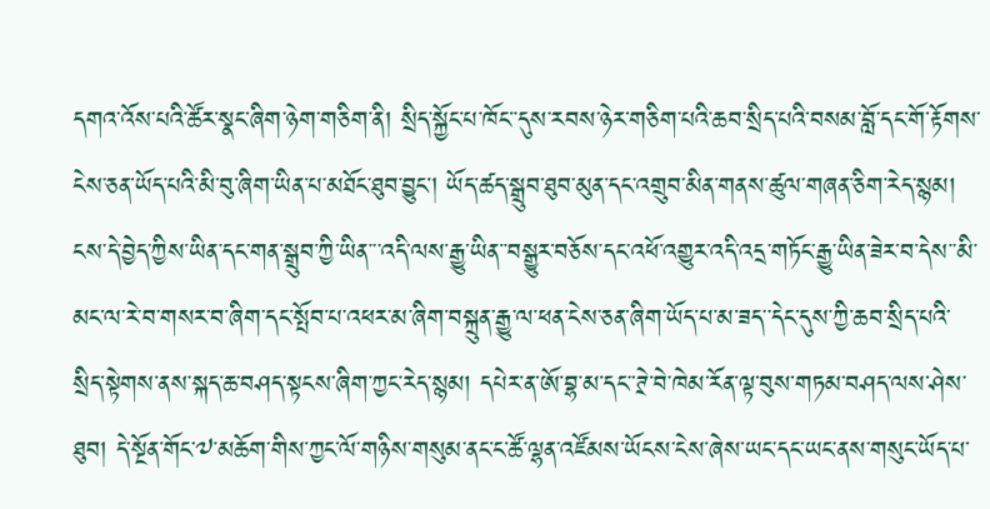དགའ་འོས་པའི་ཚོར་སྣང་ཞིག་ཉེག་གཅིག་ནི། སྲིད་སྐྱོང་པ་ཁོང་་དུས་རབས་ཉེར་གཅིག་པའི་ཆབ་སྲིད་པའི་བསམ་བློ་དང་གོ་རྟོགས་ངེས་ཅན་ཡོད་པའི་མི་བུ་ཞིག་ཡིན་པ་མཐོང་ཐུབ་བྱུང། ཡོད་ཚད་སྒྲུབ་ཐུབ་མུན་དང་འགྲུབ་མིན་གནས་ཚུལ་གཞན་ཅིག་རེད་སྙམ། ངས་དེ་བྱེད་ཀྱིས་ཡིན་དང་གན་སྒྲུབ་ཀྱི་ཡིན་་་འདི་ལས་རྒྱུ་ཡིན་་བསྒྱུར་བཅོས་དང་འཕོ་འགྱུར་འདི་འདྲ་གཏོང་རྒྱུ་ཡིན་ཟེར་བ་དེས་་མི་མང་ལ་རེ་བ་གསར་བ་ཞིག་དང་སྤོབ་པ་འཕར་མ་ཞིག་བསྐྲུན་རྒྱུ་ལ་ཕན་ངེས་ཅན་ཞིག་ཡོད་པ་མ་ཟད་་དེང་དུས་ཀྱི་ཆབ་སྲིད་པའི་སྲིད་སྟེགས་ནས་སྐད་ཆ་བཤད་སྟངས་ཞིག་ཀྱང་རེད་སྙམ། དཔེར་ན་ཨོ་བྷ་མ་དང་་ཊྲེ་བེ་ཁེམ་རོན་ལྟ་བུས་གཏམ་བཤད་ལས་ཤེས་ཐུབ། དེ་སྔོན་གོང་༧་མཆོག་གིས་ཀྱང་ལོ་གཉིས་གསུམ་ནང་ང་ཚོ་ལྷན་འཛོམས་ཡོངས་ངེས་ཞེས་ཡང་དང་ཡང་ནས་གསུང་ཡོད་པ་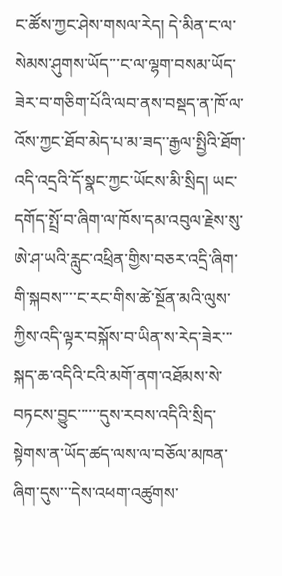ང་ཚོས་ཀྱང་ཤེས་གསལ་རེད། དེ་མིན་ང་ལ་སེམས་ཤུགས་ཡོད་་་ང་ལ་ལྷག་བསམ་ཡོད་ཟེར་བ་གཅིག་པོའི་ལབ་ནས་བསྡད་ན་ཁོ་ལ་འོས་ཀྱང་ཐོབ་མེད་པ་མ་ཟད་་རྒྱལ་སྤྱིའི་ཐོག་འདི་འདྲའི་དོ་སྣང་ཀྱང་ཡོངས་མི་སྲིད། ཡང་དགོད་སྤྲོ་བ་ཞིག་ལ་ཁོས་དམ་འབུལ་རྗེས་སུ་ཨེ་ཤ་ཡའི་རླུང་འཕྲིན་གྱིས་བཅར་འདྲི་ཞིག་གི་སྐབས་་་་ང་རང་གིས་ཚེ་སྔོན་མའི་ལུས་ཀྱིས་འདི་ལྟར་བསྐོས་བ་ཡིན་ས་རེད་ཟེར་་་སྐད་ཆ་འདིའི་ངའི་མགོ་ནག་འཐོམས་སེ་བཏངས་བྱུང་་་་་་དུས་རབས་འདིའི་སྲིད་སྟེགས་ན་ཡོད་ཚད་ལས་ལ་བཅོལ་མཁན་ཞིག་དུས་་་དེས་འཕག་འཚུགས་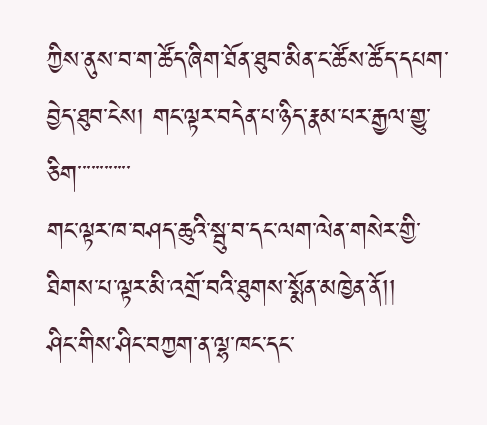ཀྱིས་ནུས་བ་ག་ཚོད་ཞིག་ཐོན་ཐུབ་མིན་ང་ཚོས་ཚོད་དཔག་བྱེད་ཐུབ་ངེས། གང་ལྟར་བདེན་པ་ཉིད་རྣམ་པར་རྒྱལ་གྱུ་ཅིག་་་་་་་་་་་་
གང་ལྟར་ཁ་བཤད་ཆུའི་སྦུ་བ་དང་ལག་ལེན་གསེར་གྱི་ཐིགས་པ་ལྟར་མི་འགྲོ་བའི་ཐུགས་སྨོན་མཁྱེན་ནོ།།
ཤིང་གིས་ཤིང་བཀྱག་ན་ལྷ་ཁང་དང་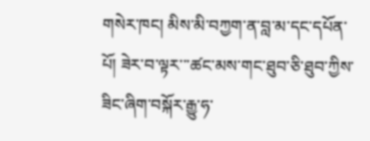གསེར་ཁང། མིས་མི་བཀྱག་ན་བླ་མ་དང་དཔོན་པོ། ཟེར་བ་ལྟར་་་ཚང་མས་གང་ཐུབ་ཅི་ཐུབ་ཀྱིས་ཟིང་ཞིག་བསྐོར་རྒྱུ་ཧ་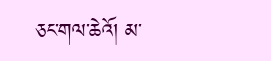ཅང་གལ་ཆེའོ། མ་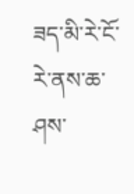ཟད་མི་རེ་ངོ་རེ་ནས་ཆ་ཤས་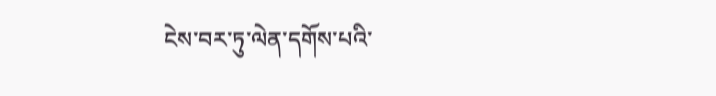ངེས་བར་ཏུ་ལེན་དགོས་པའི་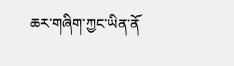ཆར་གཞིག་ཀྱང་ཡིན་ནོ